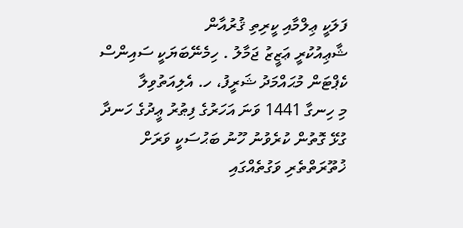ފަލަކީ ޢިލްމާއި ކީރިތި ޤުރުއާން
ޝާޢިއުކުރީ ޢަޒީޒު ޖަމާލު . ހިމެނޭބަޔަކީ ސައިންސް
ކެޕްޓަން މުޙައްމަދު ޝަރީފު، ހ. އެލިއަތުވިލާ
މި ހިނގާ 1441 ވަނަ އަހަރުގެ ފިޠުރު ޢީދުގެ ހަނދާ ގުޅޭ ގޮތުން ކުރެވުނު ހޫނު ބަޙުސަކީ ވަރަށް ޚުތޫރަތްތެރި ވަގުތެއްގައި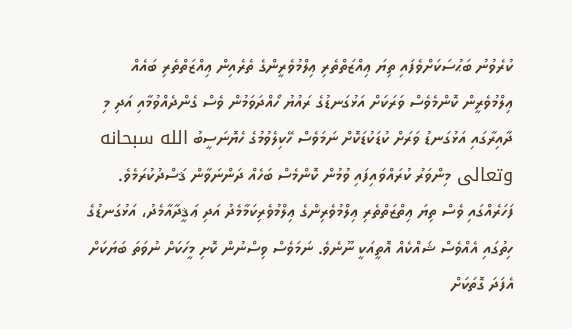ކުރެވުނު ބަޙުސަކަށްވެފައި ތިޔަ ޢިއްޒަތްތެރި ޢިލްމުވެރީންގެ ތެރެއިން ޢިއްޒަތްތެރި ބައެއް ޢިލްމުވެރީން ކޮންމެވެސް ވަރަކަށް އަޅުގަނޑުގެ ރައުޔު ހޯއްދަވަމުން ވެސް ގެންދެއްވުމާއި އަދި މި ދާއިރާގައި އަޅުގަނޑު ވަރަށް ކުޑަކުޑަކޮށް ނަމަވެސް ހޭކިލެވުމުގެ ހެޔޮނަސީބު الله سبحانه وتعالى މިންވަރު ކުރައްވައިފައި ވުމުން ކޮންމެސް ބަހެއް ދަންނަވާން ޤަސްދުކުރަމެވެ.
ފަހަރެއްގައި ވެސް ތިޔަ ޢިތްޒަތްތެރި ޢިލްމުވެރިންގެ ޢިލްމުވެރިކަމާމެދު އަދި ޢަޤީދާއާމެދު، އަޅުގަނޑުގެ ހިތުގައި އެއްވެސް ޝައްކެއް އޮތީއަކީ ނޫނެވެ. ނަމަވެސް ވިސްނުން ކޮށި މީހަކަށް ނުވަތަ ބަޔަކަށް އެފަދަ ގޮތަކަށް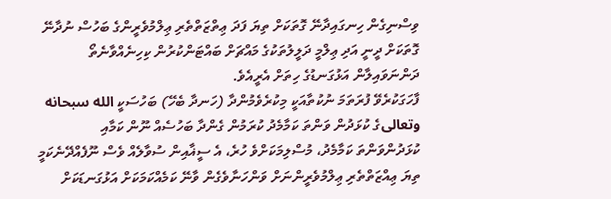ވިސްނިގެން ހިނގައިދާނޭ ގޮތަކަށް ތިޔަ ފަދަ ޢިތްޒަތްތެރި ޢިލްމުވެރީންގެ ބަހުސް ނުދާނޭ ގޮތަކަށް ދީނީ އަދި ޢިލްމީ ދަލީލުތަކުގެ މައްޗަށް ބައްޓަންކުރުން ކިހިނެއްވާނެތޯ ދަންނަވައިލާން އަޅުގަނޑުގެ ހިތަށް އެރީއެވެ.
ފާހަގަކުރެވޭ ފުރަތަމަ ނުކުތާއަކީ މިކުރެވެމުންދާ (ހަނދާ ބެހޭ) ބަހުސަކީ الله سبحانه وتعالىގެ ކުޅަދުން ވަންތަ ކަމާމެދު ކުރަމުން ގެންދާ ބަހުސެއް ނޫން ކަމާއި ކުޅަދުންވަންތަ ކަމާމެދު، މުސްލިމަކަށްވެ ހުރެ، އެ ސީޣާއިން ސުވާލެއް ވެސް ނޫފެއްދޭނެކަމީ ތިޔަ ޢިއްޒަތްތެރި ޢިލްމުވެރީންނަށް ވަންހަނާވެގެން ވާނޭ ކަމެއްކަމަކަށް އަޅުގަނޑަކަށް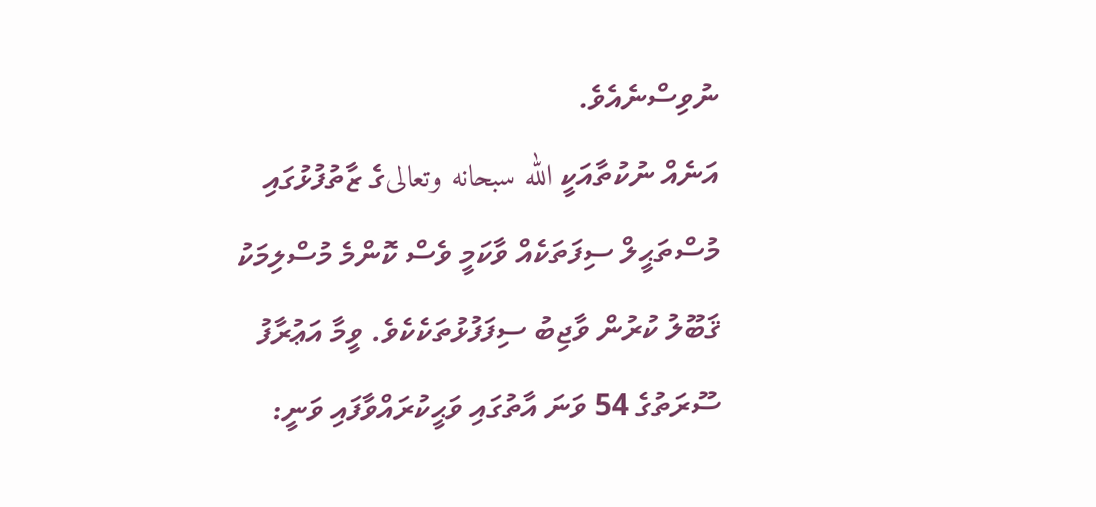ނުވިސްނެއެވެ.
އަނެއް ނުކުތާއަކީ الله سبحانه وتعالىގެ ޒާތުފުޅުގައި މުސްތަޙީލް ސިފަތަކެއް ވާކަމީ ވެސް ކޮންމެ މުސްލިމަކު ޤަބޫލު ކުރުން ވާޖިބު ސިފަފުޅުތަކެކެވެ. ވީމާ އަޢުރާފު ސޫރަތުގެ 54 ވަނަ އާތުގައި ވަޙީކުރައްވާފައި ވަނީ: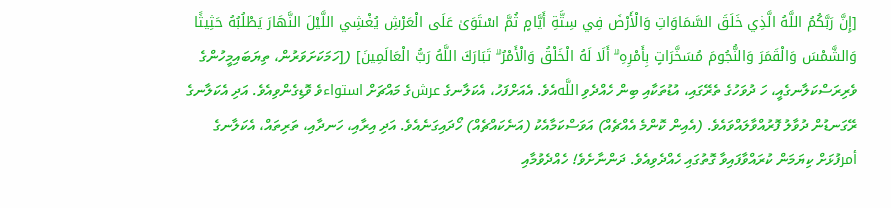[إِنَّ رَبَّكُمُ اللَّهُ الَّذِي خَلَقَ السَّمَاوَاتِ وَالْأَرْضَ فِي سِتَّةِ أَيَّامٍ ثُمَّ اسْتَوَىٰ عَلَى الْعَرْشِ يُغْشِي اللَّيْلَ النَّهَارَ يَطْلُبُهُ حَثِيثًا وَالشَّمْسَ وَالْقَمَرَ وَالنُّجُومَ مُسَخَّرَاتٍ بِأَمْرِهِ ۗ أَلَا لَهُ الْخَلْقُ وَالْأَمْرُ ۗ تَبَارَكَ اللَّهُ رَبُّ الْعَالَمِينَ] ([ހަމަކަށަވަރުން، ތިޔަބައިމީހުންގެ ވެރިރަސްކަލާނގެއީ، ހަ ދުވަހުގެ ތެރޭގައި، އުޑުތަކާއި ބިން ހެއްދެވި اللَّهއެވެ. އެއަށްފަހު، އެކަލާނގެ عرشގެ މައްޗަށް استواءވެ ވޮޑިގެންވިއެވެ. އަދި އެކަލާނގެ ރޭގަނޑުން ދުވާލު ފޮރުއްވާލައްވައެވެ. (އެއިން ކޮންމެ އެއްޗެއް) އަވަސްކަމާއެކު (އަނެކައްޗެއް) ހޯދައިގަނެއެވެ. އަދި އިރާއި، ހަނދާއި، ތަރިތައް، އެކަލާނގެ أمرފުޅަށް ކިޔަމަން ކުރައްވާފައިވާ ގޮތުގައި ހެއްދެވިއެވެ. ދަންނާށެވެ! ހެއްދެވުމާއި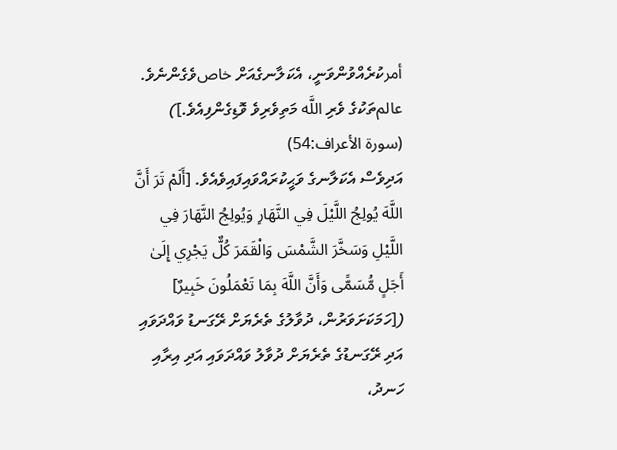أمرކުރެއްވުންވަނީ، އެކަލާނގެއަށް خاصވެގެންނެވެ. عالمތަކުގެ ވެރި اللَّه މަތިވެރިވެ ވޮޑިގެންފިއެވެ.]) (سورة الأعراف:54)
އަދިވެސް އެކަލާނގެ ވަޙީކުރައްވައިފައިވެއެވެ. [أَلَمْ تَرَ أَنَّ اللَّهَ يُولِجُ اللَّيْلَ فِي النَّهَارِ وَيُولِجُ النَّهَارَ فِي اللَّيْلِ وَسَخَّرَ الشَّمْسَ وَالْقَمَرَ كُلٌّ يَجْرِي إِلَىٰ أَجَلٍ مُّسَمًّى وَأَنَّ اللَّهَ بِمَا تَعْمَلُونَ خَبِيرٌ] ([ހަމަކަށަވަރުން، ދުވާލުގެ ތެރެޔަށް ރޭގަނޑު ވައްދަވައި އަދި ރޭގަނޑުގެ ތެރެޔަށް ދުވާލު ވައްދަވައި އަދި އިރާއި ހަނދު،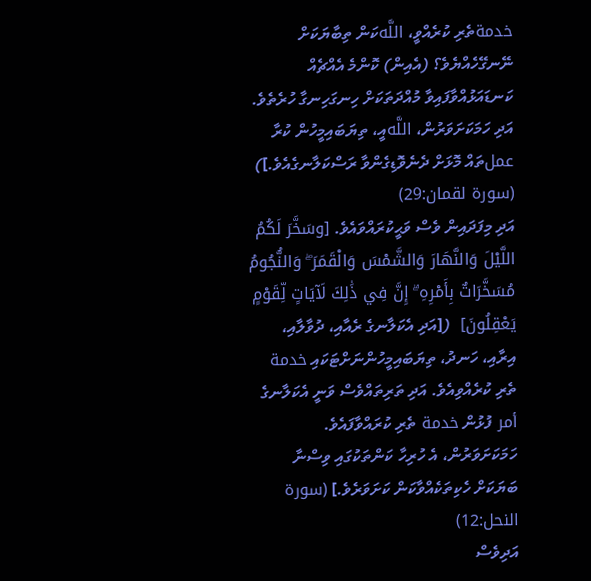خدمةތެރި ކުރެއްވީ، اللَّهކަން ތިބާޔަކަށް ނޭނގޭހެއްޔެވެ؟ (އެއިން) ކޮންމެ އެއްޗެއް ކަނޑައަޅުއްވާފައިވާ މުއްދަތަކަށް ހިނގަހިނގާ ހުރެތެވެ. އަދި ހަމަކަށަވަރުން، اللَّهއީ، ތިޔަބައިމީހުން ކުރާ عملތައް މޮޅަށް ދެނެވޮޑިގެންވާ ރަސްކަލާނގެއެވެ.]) (سورة لقمان:29)
އަދި މިފަދައިން ވެސް ވަޙީކުރައްވައެވެ. [وسَخَّرَ لَكُمُ اللَّيْلَ وَالنَّهَارَ وَالشَّمْسَ وَالْقَمَرَ ۖ وَالنُّجُومُ مُسَخَّرَاتٌ بِأَمْرِهِ ۗ إِنَّ فِي ذَٰلِكَ لَآيَاتٍ لِّقَوْمٍ يَعْقِلُونَ]  ([އަދި އެކަލާނގެ ރެއާއި، ދުވާލާއި، އިރާއި، ހަނދު، ތިޔަބައިމީހުންނަށްޓަކައި خدمة ތެރި ކުރެއްވިއެވެ. އަދި ތަރިތައްވެސް ވަނީ އެކަލާނގެ أمر ފުޅުން خدمة ތެރި ކުރައްވާފައެވެ. ހަމަކަށަވަރުން، އެ ހުރިހާ ކަންތަކުގައި ވިސްނާ ބަޔަކަށް ހެކިތަކެއްވާކަން ކަށަވަރެވެ.] (سورة النحل:12)
އަދިވެސް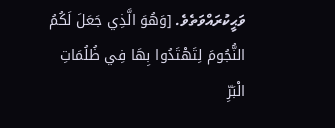ވަޙީކުރައްވަތެވެ. [وَهُوَ الَّذِي جَعَلَ لَكُمُ النُّجُومَ لِتَهْتَدُوا بِهَا فِي ظُلُمَاتِ الْبَرِّ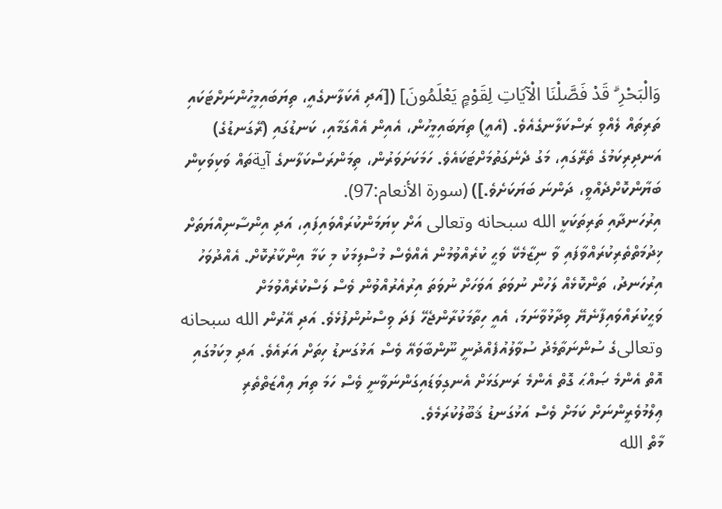وَالْبَحْرِ ۗ قَدْ فَصَّلْنَا الْآيَاتِ لِقَوْمٍ يَعْلَمُونَ] ([އަދި އެކަލާނގެއީ، ތިޔަބައިމީހުންނަށްޓަކައި ތަރިތައް ލެއްވި ރަސްކަލާނގެއެވެ. (އެއީ) ތިޔަބައިމީހުން، އެއިން އެއްގަމާއި، ކަނޑުގައި (ރޭގަނޑުގެ) އަނދިރިކަމުގެ ތެރޭގައި، މަގު ދެނެގަތުމަށްޓަކައެވެ. ހަމަކަށަވަރުން، ތިމަންރަސްކަލާނގެ آيةތައް ވަކިވަކިން ބަޔާންކޮށްދެއްވީ، ދަންނަ ބަޔަކަށެވެ.]) (سورة الأنعام:97).
އިރުހަނދާއި ތަރިތަކަކީ الله سبحانه وتعالى އަށް ކިޔަމަންކުރައްވައިފައި، އަދި އިންސާނިއްޔަތަށް ޚިދުމަތްތެރިކުރައްވާފައި ވާ ނިޒާމެކޭ ވަޙީ ކުރެއްވުމުން އެއްވެސް މުސްލިމަކު މި ކަމާ އިންކާރުކޮށް. އެއްދުވަހު އިރުހަނދު، ތަންކޮޅެއް ލަހުން ނުވަތަ އަވަހަށް ނުވަތަ އިރުއެރުއްވުން ވެސް ލަސްކުރެއްވުމަށް ވަޙީކުރައްވައިފާނެޔޭ ވިދާޅުވާނަމަ، އެއީ ހިތާމަކުރާންޖެހޭ ފަދަ ވިސްނުންފުޅެވެ. އަދި އޭރުން الله سبحانه وتعالىގެ ސުންނަތާމެދު ސުވާލުއުފެއްދުނީ ނޫންބާވައޭ ވެސް އަޅުގަނޑު ހިތަށް އަރައެވެ. އަދި މިކަމުގައި އޮތް އެންމެ ޞައްޙަ ގޮތް އެންމެ ރަނގަޅަށް އެނގިވަޑައިގަންނަވާނީ ވެސް ހަމަ ތިޔަ ޢިއްޒަތްތެރި ޢިލްމުވެރީންނަށް ކަމަށް ވެސް އަޅުގަނޑު ޤަބޫލުކުރަމެވެ.
މާތް الله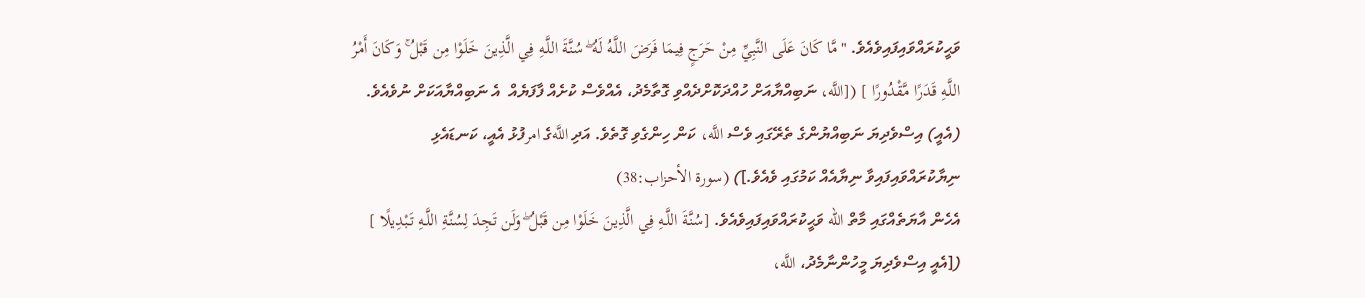ވަޙީކުރައްވައިފައިވެއެވެ. "مَّا كَانَ عَلَى النَّبِيِّ مِنْ حَرَجٍ فِيمَا فَرَضَ اللَّـهُ لَهُ ۖ سُنَّةَ اللَّـهِ فِي الَّذِينَ خَلَوْا مِن قَبْلُ ۚ وَكَانَ أَمْرُ اللَّـهِ قَدَرًا مَّقْدُورًا ] ([اللَّه، ނަބިއްޔާއަށް ހުއްދަކޮށްދެއްވި ގޮތާމެދު، އެއްވެސް ކުށެއް ފާފަޔެއް  އެ ނަބިއްޔާއަކަށް ނުވެއެވެ. (އެއީ) އިސްވެދިޔަ ނަބިއްޔުންގެ ތެރޭގައި ވެސް اللَّه، ކަން ހިންގެވި ގޮތެވެ. އަދި اللَّهގެ امرފުޅު އެއީ، ކަނޑައެޅި ނިޔާކުރައްވައިފައިވާ ނިޔާއެއް ކަމުގައި ވެއެވެ.]) (سورة الأحزاب:38)
އެހެން އާޔަތެއްގައި މާތް الله ވަޙީކުރައްވައިފައިވެއެވެ. [سُنَّةَ اللَّـهِ فِي الَّذِينَ خَلَوْا مِن قَبْلُ ۖ وَلَن تَجِدَ لِسُنَّةِ اللَّـهِ تَبْدِيلًا ] ([އެއީ އިސްވެދިޔަ މީހުންނާމެދު، اللَّه،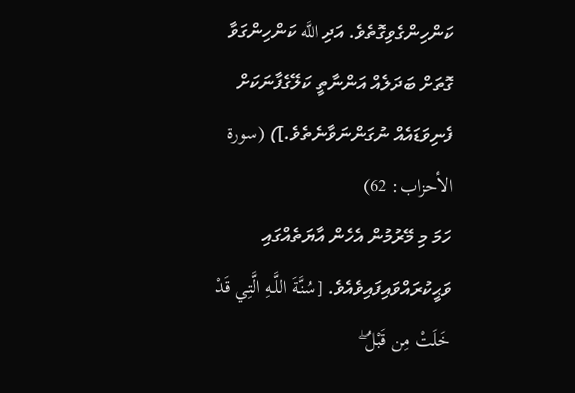ކަންހިންގެވިގޮތެވެ. އަދި اللَّه ކަންހިންގަވާ ގޮތަށް ބަދަލެއް އަންނާތީ ކަލޭގެފާނަކަށް ފެނިވަޑައެއް ނުގަންނަވާނެތެވެ.]) (سورة الأحزاب: 62)
ހަމަ މި މޭރުމުން އެހެން އާޔަތެއްގައި ވަޙީކުރައްވައިފައިވެއެވެ. [سُنَّةَ اللَّـهِ الَّتِي قَدْ خَلَتْ مِن قَبْلُ ۖ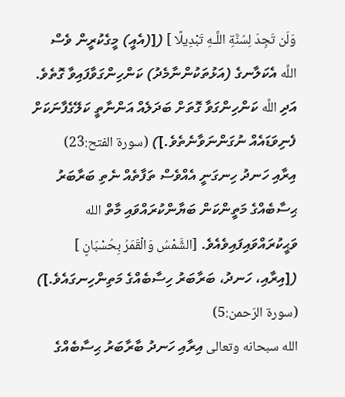وَلَن تَجِدَ لِسُنَّةِ اللَّـهِ تَبْدِيلًا ] ([(އެއީ) މީގެކުރީން ވެސް اللَّه އެކަލާނގެ (އަޅުތަކުންނާމެދު) ކަންހިންގަވާފައިވާ ގޮތެވެ. އަދި اللَّه ކަންހިންގަވާ ގޮތަށް ބަދަލެއް އަންނާތީ ކަލޭގެފާނަކަށް ފެނިވަޑައެއް ނުގަންނަވާނެތެވެ.]) (سورة الفتح:23)
އިރާއި ހަނދު ހިނގަނީ އެއްވެސް ތަފާތެއް ނެތި ބަރާބަރު ޙިސާބެއްގެ މަތީންކަން ބަޔާންކުރައްވައި މާތް الله ވަޙީކުރައްވައިފައިވެއެވެ. [الشَّمْسُ وَالْقَمَرُ بِحُسْبَانٍ ] ([އިރާއި، ހަނދު، ބަރާބަރު ހިސާބެއްގެ މަތިންހިނގައެވެ.]) (سورة الرّحمن:5)
الله سبحانه وتعالى އިރާއި ހަނދު ބާރާބަރު ޙިސާބެއްގެ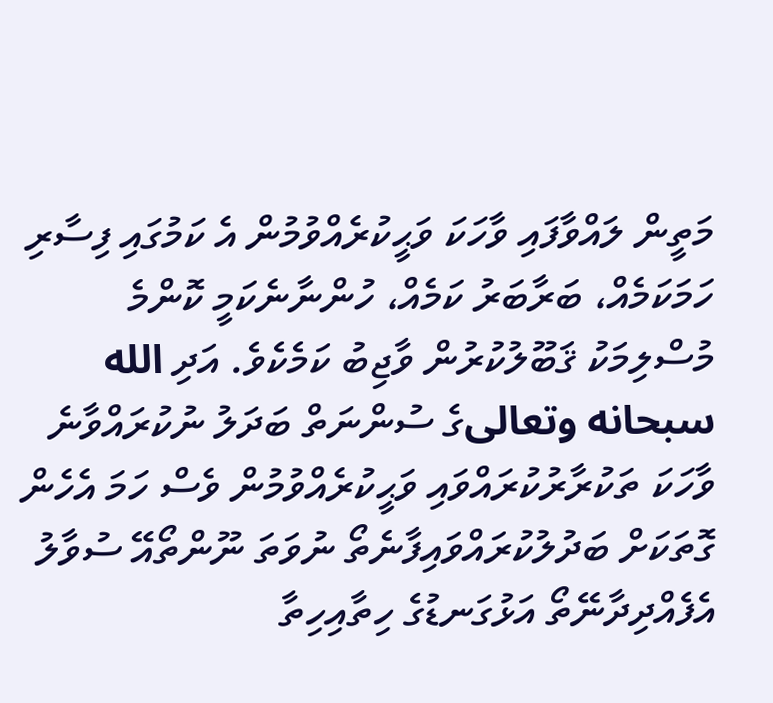މަތީން ލައްވާފައި ވާހަކަ ވަޙީކުރެއްވުމުން އެ ކަމުގައި ފިސާރި ހަމަކަމެއް، ބަރާބަރު ކަމެއް، ހުންނާނެކަމީ ކޮންމެ މުސްލިމަކު ޤަބޫލުކުރުން ވާޖިބު ކަމެކެވެ. އަދި الله سبحانه وتعالىގެ ސުންނަތް ބަދަލު ނުކުރައްވާނެ ވާހަކަ ތަކުރާރުކުރައްވައި ވަޙީކުރެއްވުމުން ވެސް ހަމަ އެހެން ގޮތަކަށް ބަދުލުކުރައްވައިފާނެތޯ ނުވަތަ ނޫންތޯއޭ ސުވާލު އެފެއްދިދާނޭތޯ އަޅުގަނޑުގެ ހިތާއިހިތާ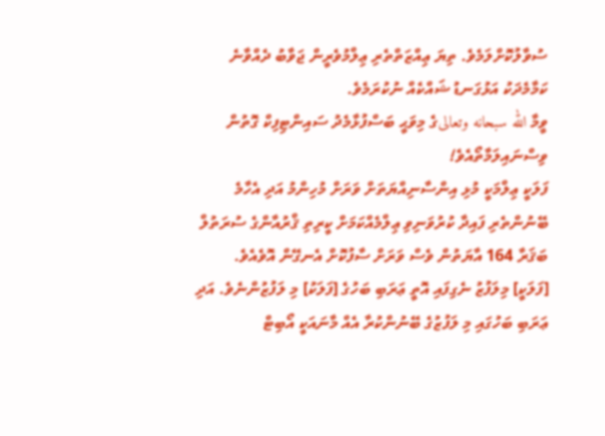ސުވާލުކޮށްލަމެވެ. ތިޔަ ޢިއްޒަތްތެރި ޢިލްމުވެރީން ޖަވާބު ދެއްވާނެ ކަމާމެދަކު އަޅުގަނޑު ޝައްކެއް ނުކުރަމެވެ.
ވީމާ الله سبحانه وتعالىގެ މިވަޙީ ބަސްފުޅާމެދު ސައިންޓިފިކް ގޮތުން ވިސްނައިލަމާތޯއެވެ!
ފަލަކީ ޢިލްމަކީ މުޅި އިންސާނިއްޔަތަށް ވަރަށް މުހިންމު އަދި އެހާމެ ބޭނުންތެރި ފައިދާ ކުރުވަނިވި ޢިލްމެއްކަމަށް ކީރިތި ޤްރުއާންގެ ސުރަތުލް ބަޤަރާ 164 އާޔަތުން ވެސް ވަރަށް ސާފުކޮށް އެނގޭން އޮވެއެވެ.
[ފަލަކީ] މިލަފުޒު ނެގިފައި އޮތީ ޢަރަބި ބަހުގެ [ފަލަކު] މި ލަފުޒުންނެވެ. އަދި ޢަރަބި ބަހުގައި މި ލަފުޒުގެ ބޭނުންކުރާ އެއް މާނައަކީ އޯބިޓް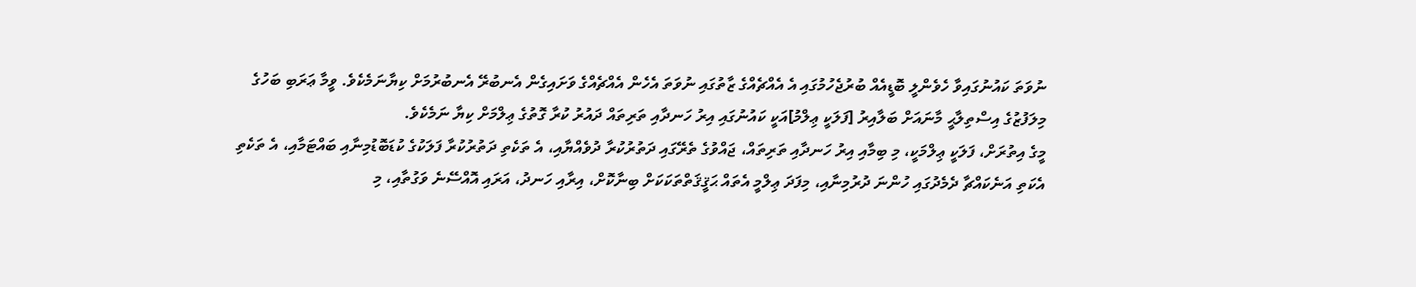ނުވަތަ ކައުނުގައިވާ ހެވެންލީ ބޮޑީއެއް ބުރުޖެހުމުގައި އެ އެއްޗެއްގެ ޒާތުގައި ނުވަތަ އެހެން އެއްޗެއްގެ ވަށައިގެން އެނބުރޭ އެނބުރުމަށް ކިޔާނަމެކެވެ. ވީމާ ޢަރަބި ބަހުގެ މިލަފުޒުގެ އިސްތިލާޙީ މާނައަށް ބަލާއިރު [ފަލަކީ ޢިލްމު]އަކީ ކައުނުގައި އިރު ހަނދާއި ތަރިތައް ދައުރު ކުރާ ގޮތުގެ ޢިލްމަށް ކިޔާ ނަމެކެވެ.
މީގެ އިތުރަށް، ފަލަކީ ޢިލްމަކީ، މި ބިމާއި އިރު ހަނދާއި ތަރިތައް، ޖައްވުގެ ތެރޭގައި ދަތުރުކުރާ ދުވެއްޔާއި، އެ ތަކެތި ދަތުރުކުރާ ފަލަކުގެ ކުޑަބޮޑުމިނާއި ބައްޓަމާއި، އެ ތަކެތި އެކަތި އަނެކައްޗާ ދެމެދުގައި ހުންނަ ދުރުމިނާއި، މިފަދަ ޢިލްމީ އެތައް ޙަޤީޤަތްތަކަކަށް ބިނާކޮށް، އިރާއި ހަނދު، އަރައި އޮއްސޭނެ ވަގުތާއި، މި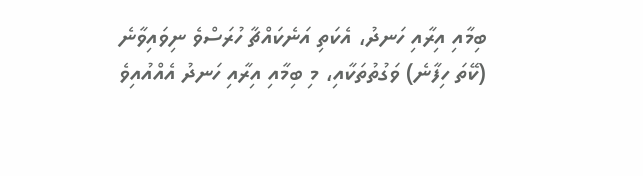ބިމާއި އިރާއި ހަނދު، އެކަތި އަނެކައްޗާ ހުރަސްވެ ނިވައިވާނެ (ކޭތަ ހިފާނެ) ވަގުތުތަކާއި، މި ބިމާއި އިރާއި ހަނދު އެއްއުއިވެ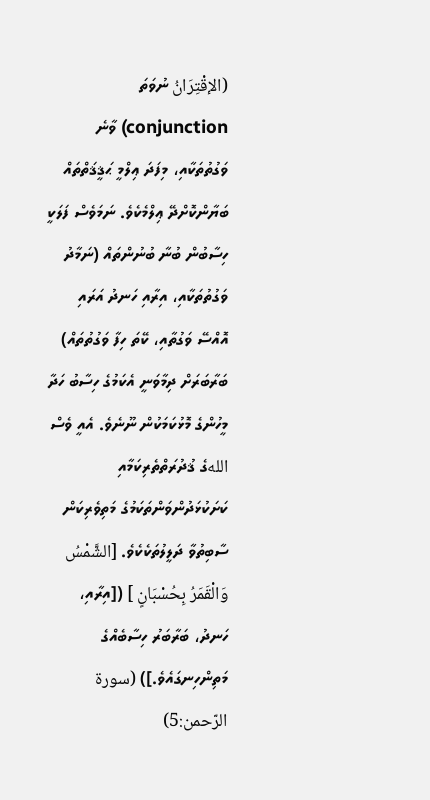(الإقْتِرَانُ ނުވަތަ conjunction) ވާނެ ވަގުތުތަކާއި، މިފަދަ ޢިލްމީ ޙަޤީޤަތްތައް ބަޔާންކޮށްދޭ ޢިލްމެކެވެ. ނަމަވެސް ފަލަކީ ހިސާބުން ބުނާ ބުނުންތައް (ނަމާދު ވަގުތުތަކާއި، އިރާއި ހަނދު އަރައި އޮއްސޭ ވަގުތާއި، ކޭތަ ހިފާ ވަގުތުތައް) ބަރާބަރަށް ދިމާވަނީ އެކަމުގެ ހިސާބު ހަދާ މީހުންގެ މޮޅުކަމަކުން ނޫނެވެ. އެއީ ވެސް اللهގެ ޤުދުރަތްތެރިކަމާއި ކަށަކުޅަދުންވަންތަކަމުގެ މަތިވެރިކަން ސާބިތުވާ ދަލީލުތަކެކެވެ. [الشَّمْسُ وَالْقَمَرُ بِحُسْبَانٍ ] ([އިރާއި، ހަނދު، ބަރާބަރު ހިސާބެއްގެ މަތިންހިނގައެވެ.]) (سورة الرّحمن:5)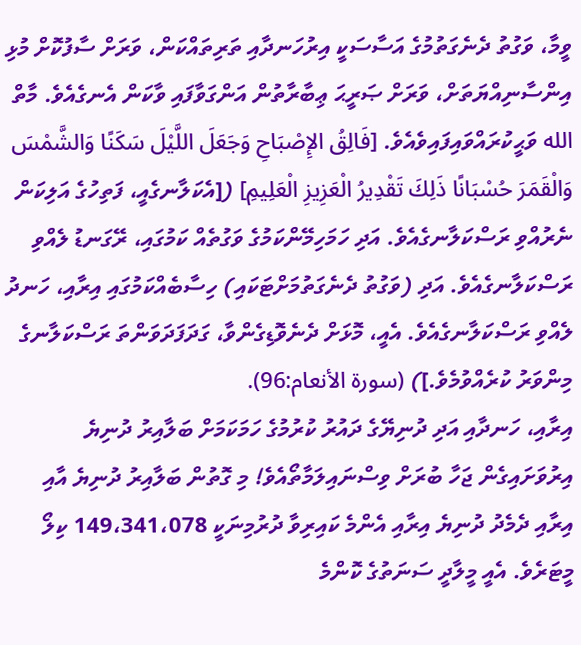ވީމާ، ވަގުތު ދެނެގަތުމުގެ އަސާސަކީ އިރުހަނދާއި ތަރިތައްކަން، ވަރަށް ސާފުކޮށް މުޅި އިންސާނިއްޔަތަށް، ވަރަށް ޞަރީޙަ ޢިބާރާތުން އަންގަވާފައި ވާކަން އެނގެއެވެ. މާތް الله ވަޙީކުރައްވައިފައިވެއެވެ. [فَالِقُ الإِصْبَاحِ وَجَعَلَ اللَّيْلَ سَكَنًا وَالشَّمْسَ وَالْقَمَرَ حُسْبَانًا ذَلِكَ تَقْدِيرُ الْعَزِيزِ الْعَلِيمِ] ([އެކަލާނގެއީ، ފަތިހުގެ އަލިކަން ނެރުއްވި ރަސްކަލާނގެއެވެ. އަދި ހަމަހިމޭންކަމުގެ ވަގުތެއް ކަމުގައި، ރޭގަނޑު ލެއްވި ރަސްކަލާނގެއެވެ. އަދި (ވަގުތު ދެނެގަތުމަށްޓަކައި) ހިސާބެއްކަމުގައި އިރާއި، ހަނދު ލެއްވި ރަސްކަލާނގެއެވެ. އެއީ، މޮޅަށް ދެނެވޮޑިގެންވާ، ގަދަފަދަވަންތަ ރަސްކަލާނގެ މިންވަރު ކުރެއްވުމެވެ.]) (سورة الأنعام:96).
އިރާއި، ހަނދާއި އަދި ދުނިޔޭގެ ދައުރު ކުރުމުގެ ހަމަކަމަށް ބަލާއިރު ދުނިޔެ އިރުވަށައިގެން ޖަހާ ބުރަށް ވިސްނައިލަމާތޯއެވެ! މި ގޮތުން ބަލާއިރު ދުނިޔެ އާއި އިރާއި ދެމެދު ދުނިޔެ އިރާއި އެންމެ ކައިރިވާ ދުރުމިނަކީ 149،341،078 ކިލޯ މީޓަރެވެ. އެއީ މީލާދީ ސަނަތުގެ ކޮންމެ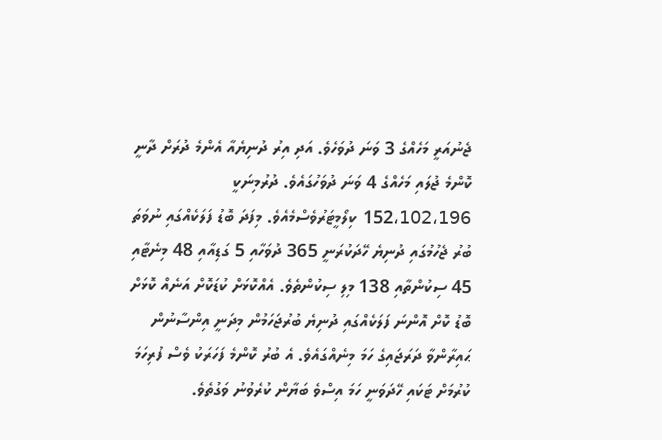ޖެނުއަރީ މަހެއްގެ 3 ވަނަ ދުވަހެވެ. އަދި އިރު ދުނިޔެއާ އެންމެ ދުރަށް ދާނީ ކޮންމެ ޖުލައި މަހެއްގެ 4 ވަނަ ދުވަހުގައެވެ. ދުރުމިނަކީ 152،102،196 ކިލޯމީޓަރުވެސްމެއެވެ. މިފަދަ ބޮޑު ފަލަކެއްގައި ނުވަތަ ބުރު ޖެހުމުގައި ދުނިޔެ ހޭދަކުރަނީ 365 ދުވަހާއި 5 ގަޑިއާއި 48 މިނެޓާއި 45 ސިކުންތާއި 138 މިލި ސިކުންތެވެ. އެއްކޮޅަށް ކުޑަކޮށް އަނެއް ކޮޅަށް ބޮޑު ކޮށް އޮންނަ ފަލަކެއްގައި ދުނިޔެ ބުރުޖަހަމުން މިދަނީ އިންސާނުން ޙައިރާންވާ ދަރަޖައިގެ ހަމަ މިނެއްގައެވެ. އެ ބުރު ކޮންމެ ފަހަރަކު ވެސް ފުރިހަމަ ކުރުމަށް ޓަކައި ހޭދަވަނީ ހަމަ އިސްވެ ބަޔާން ކުރެވުނު ވަގުތެވެ.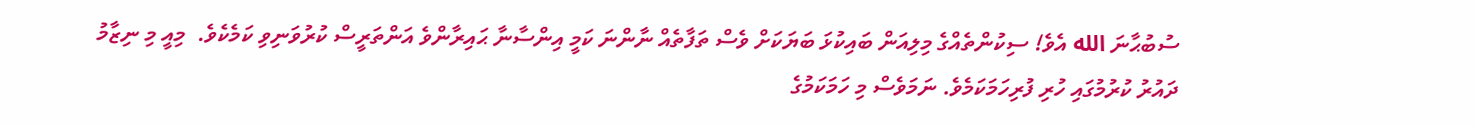ސުބުޙާނަ الله އެވެ! ސިކުންތެއްގެ މިލިއަން ބައިކުޅަ ބަޔަކަށް ވެސް ތަފާތެއް ނާންނަ ކަމީ އިންސާނާ ޙައިރާންވެ އަންތަރީސް ކުރުވަނިވި ކަމެކެވެ.  މިއީ މި ނިޒާމު ދައުރު ކުރުމުގައި ހުރި ފުރިހަމަކަމެވެ. ނަމަވެސް މި ހަމަކަމުގެ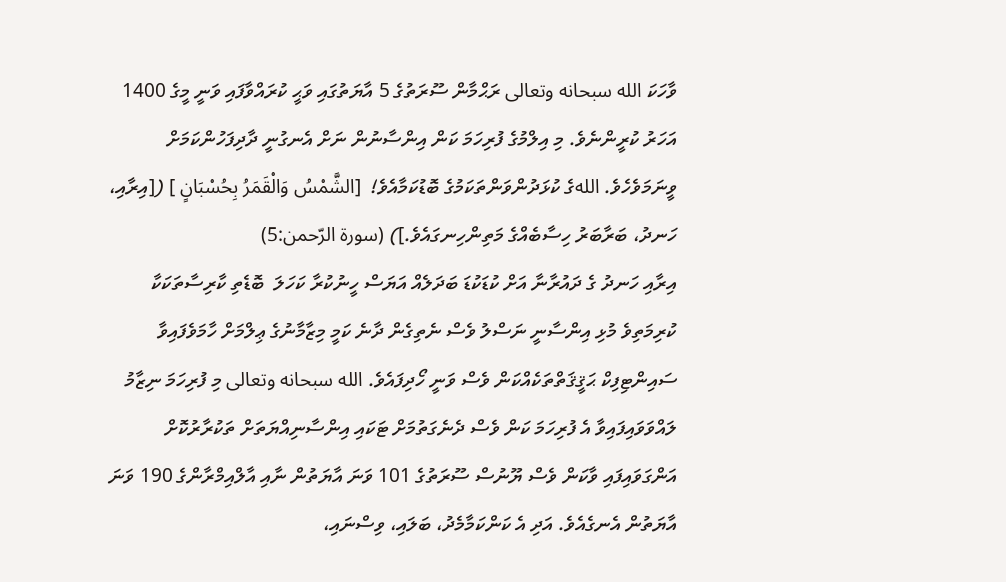ވާހަކަ الله سبحانه وتعالى ރަޙްމާން ސޫރަތުގެ 5 އާޔަތުގައި ވަޙީ ކުރައްވާފައި ވަނީ މީގެ 1400 އަހަރު ކުރީންނެވެ. މި އިލްމުގެ ފުރިހަމަ ކަން އިންސާނުން ނަށް އެނގުނީ ދާދިފަހުންކަމަށް ވީނަމަވެހެވެ. اللهގެ ކުޅަދުންވަންތަކަމުގެ ބޮޑުކަމާއެވެ!  [الشَّمْسُ وَالْقَمَرُ بِحُسْبَانٍ ] ([އިރާއި، ހަނދު، ބަރާބަރު ހިސާބެއްގެ މަތިންހިނގައެވެ.]) (سورة الرّحمن:5)
އިރާއި ހަނދު ގެ ދައުރާނާ އަށް ކުޑަކުޑަ ބަދަލެއް އަޔަސް ހީނުކުރާ ކަހަލަ  ބޮޑެތި ކާރިސާތަކަކާ ކުރިމަތިވެ މުޅި އިންސާނީ ނަސްލު ވެސް ނެތިގެން ދާނެ ކަމީ މިޒާމާނުގެ ޢިލްމަށް ހާމަވެފައިވާ ސައިންޓިފިކް ޙަޤީޤަތްތަކެއްކަން ވެސް ވަނީ ހޯދިފައެވެ. الله سبحانه وتعالى މި ފުރިހަމަ ނިޒާމު ލައްވަވައިފައިވާ އެ ފުރިހަމަ ކަން ވެސް ދެނެގަތުމަށް ޓަކައި އިންސާނިއްޔަތަށް ތަކުރާރުކޮށް އަންގަވައިފައި ވާކަން ވެސް ޔޫނުސް ސޫރަތުގެ 101 ވަނަ އާޔަތުން ނާއި އާލްއިމްރާންގެ 190 ވަނަ އާޔަތުން އެނގެއެވެ. އަދި އެ ކަންކަމާމެދު، ބަލައި، ވިސްނައި،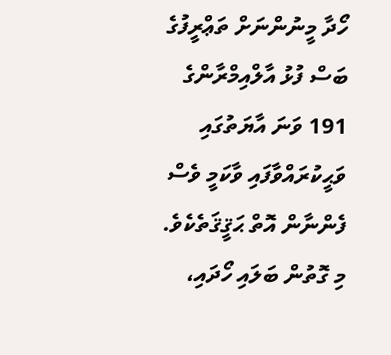ހޯދާ މީނުންނަށް ތަޢްރީފުގެ ބަސް ފުޅު އާލްއިމްރާންގެ 191 ވަނަ އާޔަތުގައި ވަޙީކުރައްވާފައި ވާކަމީ ވެސް ފެންނާން އޮތް ޙަޤީޤަތެކެވެ. މި ގޮތުން ބަލައި ހޯދައި،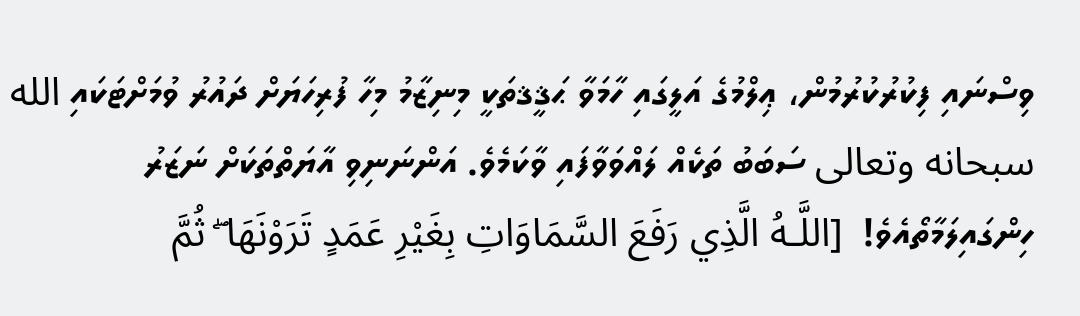ވިސްނައި ފިކުރުކުރުމުން، ޢިލްމުގެ އަލީގައި ހާމަވާ ޙަޤީޤތަކީ މިނިޒާމު މިހާ ފުރިހަޔަށް ދައުރު ވުމަށްޓަކައި الله سبحانه وتعالى ސަބަބު ތަކެއް ލައްވަވާފައި ވާކަމެވެ. އަންނަނިވި އާޔަތްތަކަށް ނަޒަރު ހިންގައިލަމާތޯއެވެ!  [اللَّـهُ الَّذِي رَفَعَ السَّمَاوَاتِ بِغَيْرِ عَمَدٍ تَرَوْنَهَا ۖ ثُمَّ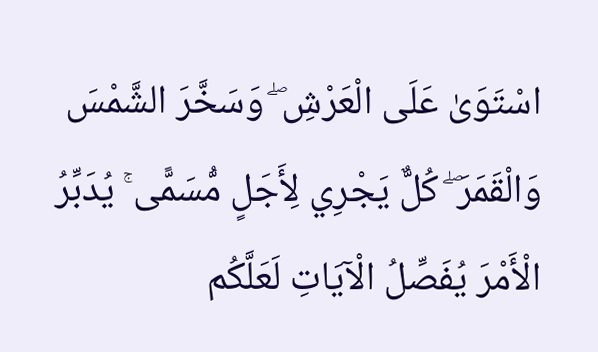اسْتَوَىٰ عَلَى الْعَرْشِ ۖ وَسَخَّرَ الشَّمْسَ وَالْقَمَرَ ۖ كُلٌّ يَجْرِي لِأَجَلٍ مُّسَمًّى ۚ يُدَبِّرُ الْأَمْرَ يُفَصِّلُ الْآيَاتِ لَعَلَّكُم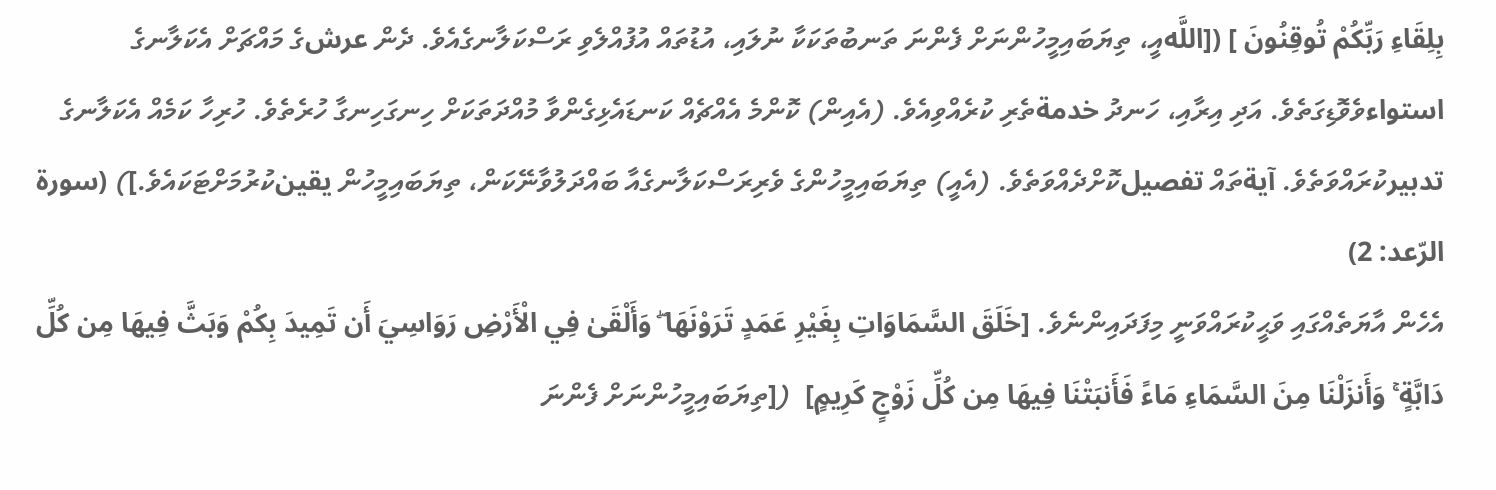بِلِقَاءِ رَبِّكُمْ تُوقِنُونَ ] ([اللَّهއީ، ތިޔަބައިމީހުންނަށް ފެންނަ ތަނބުތަކަކާ ނުލައި، އުޑުތައް އުފުއްލެވި ރަސްކަލާނގެއެވެ. ދެން عرشގެ މައްޗަށް އެކަލާނގެ استواءވެވޮޑިގަތެވެ. އަދި އިރާއި، ހަނދު خدمةތެރި ކުރެއްވިއެވެ. (އެއިން) ކޮންމެ އެއްޗެއް ކަނޑައެޅިގެންވާ މުއްދަތަކަށް ހިނގަހިނގާ ހުރެތެވެ. ހުރިހާ ކަމެއް އެކަލާނގެ تدبيرކުރައްވަތެވެ. آيةތައް تفصيلކޮށްދެއްވަތެވެ. (އެއީ) ތިޔަބައިމީހުންގެ ވެރިރަސްކަލާނގެއާ ބައްދަލުވާނޭކަން، ތިޔަބައިމީހުން يقينކުރުމަށްޓަކައެވެ.]) (سورة الرّعد: 2)
އެހެން އާޔަތެއްގައި ވަޙީކުރައްވަނީ މިފަދައިންނެވެ. [خَلَقَ السَّمَاوَاتِ بِغَيْرِ عَمَدٍ تَرَوْنَهَا ۖ وَأَلْقَىٰ فِي الْأَرْضِ رَوَاسِيَ أَن تَمِيدَ بِكُمْ وَبَثَّ فِيهَا مِن كُلِّ دَابَّةٍ ۚ وَأَنزَلْنَا مِنَ السَّمَاءِ مَاءً فَأَنبَتْنَا فِيهَا مِن كُلِّ زَوْجٍ كَرِيمٍ]  ([ތިޔަބައިމީހުންނަށް ފެންނަ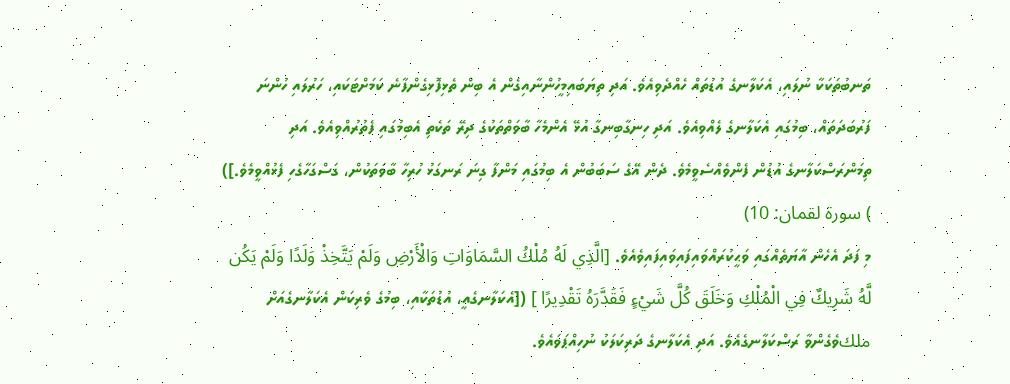ތަނބުތަކަކާ ނުލައި، އެކަލާނގެ އުޑުތައް ހެއްދެވިއެވެ. އަދި ތިޔަބައިމީހުންނާއިގެން އެ ބިން ތެޅިފޮޅިގެންފާނެ ކަމަށްޓަކައި، ހަރުލައި ހުންނަ ފަރުބަދަތައް، ބިމުގައި އެކަލާނގެ ލެއްވިއެވެ. އަދި ހިނގާބިނގާ އުޅޭ އެންމެހާ ބާވަތްތަކުގެ ދިރޭ ތަކެތި އެބިމުގައި ފެތުރުއްވިއެވެ. އަދި ތިމަންރަސްކަލާނގެ އުޑުން ފެންވެއްސެވީމެވެ. ދެން އޭގެ ސަބަބުން އެ ބިމުގައި މަންފާ ގިނަ ރަނގަޅު ހުރިހާ ބާވަތަކުން، ގަސްގަހާގެހި ފެޅުއްވީމެވެ.]) ) سورة لقمان: 10)
މި ފަދަ އެހެން އާޔަތެއްގައި ވަޙީކުރައްވައިފައިވައިފައިވެއެވެ. [الَّذِي لَهُ مُلْكُ السَّمَاوَاتِ وَالْأَرْضِ وَلَمْ يَتَّخِذْ وَلَدًا وَلَمْ يَكُن لَّهُ شَرِيكٌ فِي الْمُلْكِ وَخَلَقَ كُلَّ شَيْءٍ فَقَدَّرَهُ تَقْدِيرًا ] ([އެކަލާނގެއީ، އުޑުތަކާއި، ބިމުގެ ވެރިކަން އެކަލާނގެއަށް ملكވެގެންވާ ރަސްކަލާނގެއެވެ. އަދި އެކަލާނގެ ދަރިކަލަކު ނުހިއްޕަވައެވެ.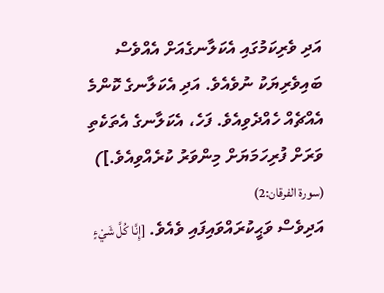އަދި ވެރިކަމުގައި އެކަލާނގެއަށް އެއްވެސް ބައިވެރިޔަކު ނުވެއެވެ. އަދި އެކަލާނގެ ކޮންމެ އެއްޗެއް ހެއްދެވިއެވެ. ފަހެ، އެކަލާނގެ އެތަކެތި ވަރަށް ފުރިހަމަޔަށް މިންވަރު ކުރެއްވިއެވެ.]) (سورة الفرقان:2)
އަދިވެސް ވަޙީކުރައްވައިފައި ވެއެވެ. [إِنَّا كُلَّ شَيْءٍ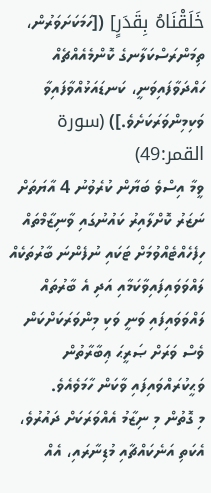خَلَقْنَاهُ بِقَدَرٍ] ([ހަމަކަށަވަރުން، ތިމަންރަސްކަލާނގެ ކޮންމެއެއްޗެއް ހައްދަވާފައިވަނީ، ކަނޑައަޅުއްވާފައިވާ ވަކިމިންވަރަކަށެވެ.]) (سورة القمر:49)
ވީމާ އިސްވެ ބަޔާން ކުރެވުނު 4 އާޔަތަށް ނަޒަރު ކޮށްލާއިރު ކައުނުގައި ވާނިޒާމްތައް ހިފެހެއްޓެއްވުމަށް ޓަކައި ނުފެންނަ ބާރުތަކެއް ލައްވަވައިފައިވާކަމާއި އަދި އެ ބާރުތައް ލައްވަވައިފައި ވަނީ ވަކި މިންވަރަކަށްކަން ވެސް ވަރަށް ޞަރީޙަ ޢިބާރާތުން ވަޙީކުރައްވައިފައި ވާކަން ހާމަވެއެވެ.
މި ގޮތުން މި ނިޒާމު އެއްވަރަކަށް ދައުރުވެ، އެކަތި އަނެކައްޗާއި މުޑިނާރައި، އެއް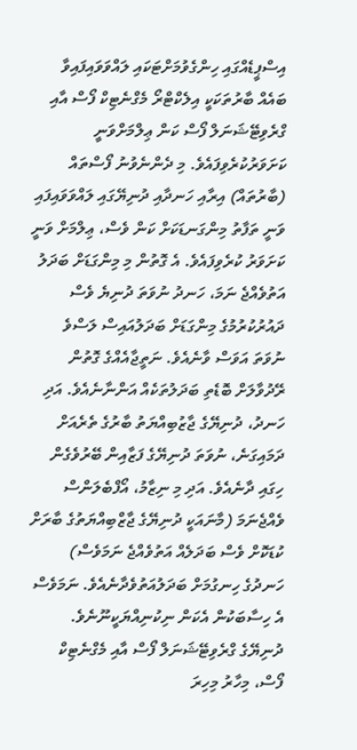އިސްޕީޑެއްގައި ހިންގެވުމަށްޓަކައި ލައްވަވައިފައިވާ ބައެއް ބާރުތަކަކީ އިލެކްޓްރޯ މެގްނެޓިކް ފޯސް އާއި ގްރެވިޓޭޝަނަލް ފޯސް ކަން ޢިލްމަށްވަނީ ކަށަވަރުކުރެވިފައެވެ. މި ދެންނެވުނު ފޯސްތައް (ބާރުތައް) އިރާއި ހަނދާއި ދުނިޔޭގައި ލައްވަވައިފައި ވަނީ ތަފާތު މިންގަނޑަކަށް ކަން ވެސް، ޢިލްމަށް ވަނީ ކަށަވަރު ކުރެވިފައެވެ. އެ ގޮތުން މި މިންގަޑަށް ބަދަލު އަތުވެއްޖެ ނަމަ، ހަނދު ނުވަތަ ދުނިޔެ ވެސް ދައުރުކުރުމުގެ މިންގަޑަށް ބަދަލުއައިސް ލަސްވެ ނުވަތަ އަވަސް ވާނެއެވެ. ނަތީޖާއެއްގެ ގޮތުން ރޭދުވާލަށް ބޮޑެތި ބަދަލުތަކެއް އަންނާނެއެވެ. އަދި ހަނދު، ދުނިޔޭގެ ޖާޒުބިއްޔަތު ބާރުގެ ތެރެއަށް ދަމައިގަނެ، ނުވަތަ ދުނިޔޭގެ ފަޒާއިން ބޭރުވެގެން ހިގައި ދާނެއެވެ. އަދި މި ނިޒާމު، އޯފްބެލަންސް ވެއްޖެނަމަ (މާނައަކީ ދުނިޔޭގެ ޖާޒްބިއްޔަތުގެ ބާރަށް ކުޑަކޮށް ވެސް ބަދަލެއް އަތުވެއްޖެ ނަމަވެސް) ހަނދުގެ ހިނގުމަށް ބަދަލުއަތުވެދާނެއެވެ. ނަމަވެސް އެ ހިސާބަކުން އެކަން ނިކުނިއްޔަކީނޫނެވެ. ދުނިޔޭގެ ގްރެވިޓޭޝަނަލް ފޯސް އާއި މެގްނެޓިކް ފޯސް، މިހާރު މިހިރަ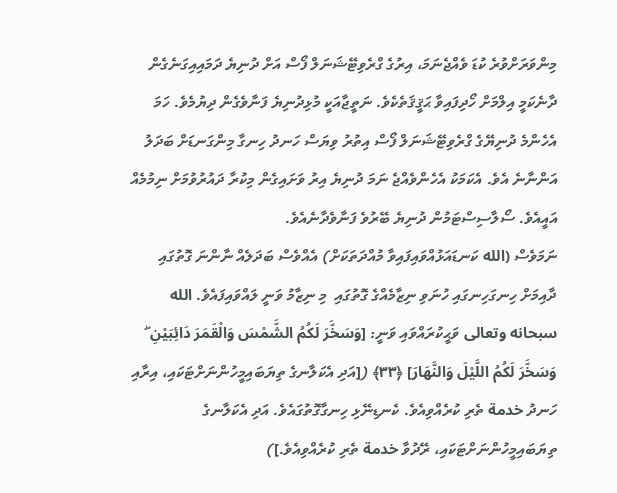މިންވަރަށްވުރެ ކުޑަ ވެއްޖެނަމަ، އިރުގެ ގްރެވިޓޭޝަނަލް ފޯސް އަށް ދުނިޔެ ދަމައިއިގަނެގެން ދާނެކަމީ އިލްމަށް ހޯދިފައިވާ ޙަޤީޤަތެކެވެ. ނަތީޖާއަކީ މުޅިދުނިޔެ ފަނާވެގެން ދިޔުމެވެ. ހަމަ އެހެންމެ ދުނިޔޭގެ ގްރެވިޓޭޝަނަލް ފޯސް އިތުރު ވިޔަސް ހަނދު ހިނގާ މިންގަނޑަށް ބަދަލު އަންނާނެ އެވެ. އެކަމަކު އެހެންވެއްޖެ ނަމަ ދުނިޔެ އިރު ވަށައިގެން މިކުރާ ދައުރުވުމަށް ނިމުމެއް އައީއެވެ. ސޯލާސިސްޓަމުން ދުނިޔެ ބޭރުވެ ފަނާވެދާނެއެވެ.
ނަމަވެސް (الله ކަނޑައަޅުއްވައިފައިވާ މުއްދަތަކަށް) އެއްވެސް ބަދަލެއް ނާންނަ ގޮތުގައި ދާއިމަށް ހިނގަހިނގައި ހުނަވި ނިޒާމެއްގެ ގޮތުގައި  މި ނިޒާމު ވަނީ ލައްވައިފައެވެ. الله سبحانه وتعالى ވަޙީކުރައްވައި ވަނީ: [وَسَخَّرَ لَكُمُ الشَّمْسَ وَالْقَمَرَ دَائِبَيْنِ ۖ وَسَخَّرَ لَكُمُ اللَّيْلَ وَالنَّهَارَ] ﴿٣٣﴾ ([އަދި އެކަލާނގެ ތިޔަބައިމީހުންނަށްޓަކައި، އިރާއި ހަނދު خدمة ތެރި ކުރެއްވިއެވެ. ކެނޑިނޭޅި ހިނގާގޮތުގައެވެ. އަދި އެކަލާނގެ ތިޔަބައިމީހުންނަށްޓަކައި، ރޭދުވާ خدمة ތެރި ކުރެއްވިއެވެ.])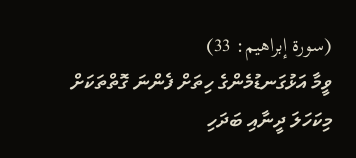(سورة إبراهيم: 33)
ވީމާ އަޅުގަނޑުމެންގެ ހިތަށް ފެންނަ ގޮތްތަކަށް މިކަހަލަ ދީނާއި ބަދަހި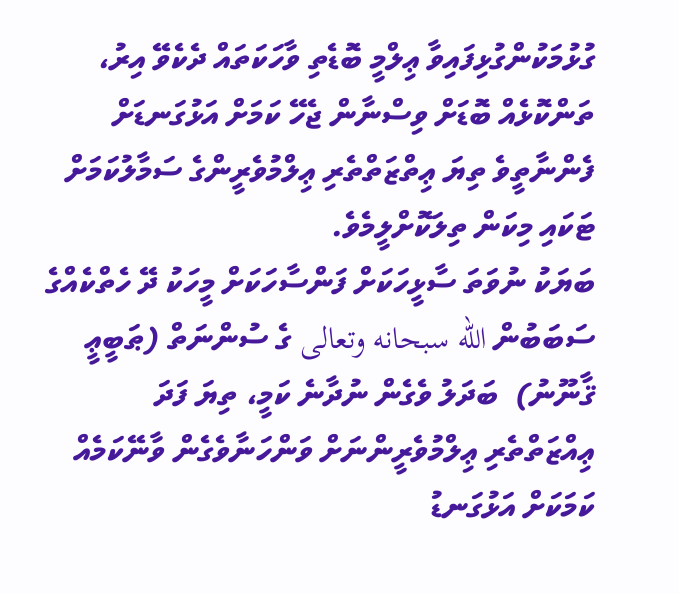ގުޅުމަކުންގުޅިފައިވާ ޢިލްމީ ބޮޑެތި ވާހަކަތައް ދެކެވޭ އިރު، ތަންކޮޅެއް ބޮޑަށް ވިސްނާން ޖެހޭ ކަމަށް އަޅުގަނޑަށް ފެންނާތީވެ ތިޔަ ޢިތްޒަތްތެރި ޢިލްމުވެރީންގެ ސަމާލުކަމަށް ޓަކައި މިކަން ތިލަކޮށްލީމެވެ.
ބަޔަކު ނުވަތަ ސާޅީހަކަށް ފަންސާހަކަށް މީހަކު ދޭ ހެތްކެއްގެ ސަބަބުން الله سبحانه وتعالى ގެ ސުންނަތް (ޠަބީޢީ ޤާނޫނު)  ބަދަލު ވެގެން ނުދާނެ ކަމީ، ތިޔަ ފަދަ ޢިއްޒަތްތެރި ޢިލްމުވެރީންނަށް ވަންހަނާވެގެން ވާނޭކަމެއް ކަމަކަށް އަޅުގަނޑު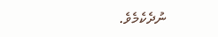ނުދެކެމެވެ.